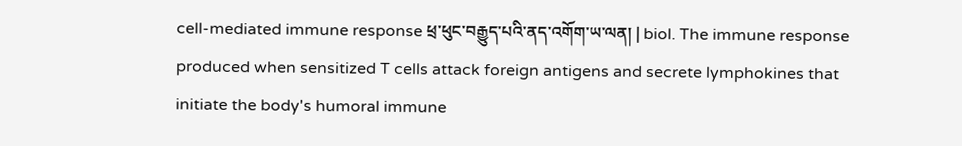cell-mediated immune response ཕྲ་ཕུང་བརྒྱུད་པའི་ནད་འགོག་ཡ་ལན། | biol. The immune response produced when sensitized T cells attack foreign antigens and secrete lymphokines that initiate the body's humoral immune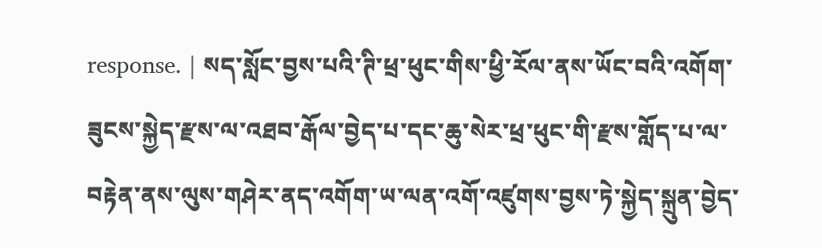response. | སད་སློང་བྱས་པའི་ཊི་ཕྲ་ཕུང་གིས་ཕྱི་རོལ་ནས་ཡོང་བའི་འགོག་ཟུངས་སྐྱེད་རྫས་ལ་འཐབ་རྒོལ་བྱེད་པ་དང་ཆུ་སེར་ཕྲ་ཕུང་གི་རྫས་གློད་པ་ལ་བརྟེན་ནས་ལུས་གཤེར་ནད་འགོག་ཡ་ལན་འགོ་འཛུགས་བྱས་ཏེ་སྐྱེད་སྐྲུན་བྱེད་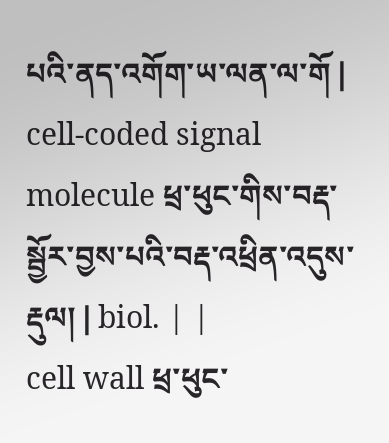པའི་ནད་འགོག་ཡ་ལན་ལ་གོ |
cell-coded signal molecule ཕྲ་ཕུང་གིས་བརྡ་སྦྱོར་བྱས་པའི་བརྡ་འཕྲིན་འདུས་རྡུལ། | biol. | |
cell wall ཕྲ་ཕུང་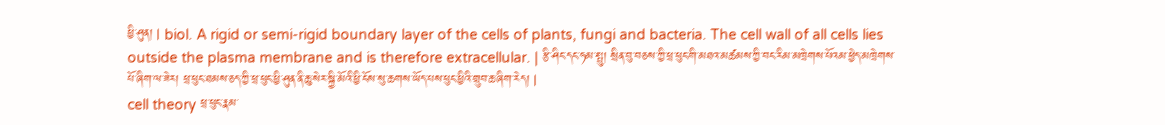ཕྱི་ཤུན། | biol. A rigid or semi-rigid boundary layer of the cells of plants, fungi and bacteria. The cell wall of all cells lies outside the plasma membrane and is therefore extracellular. | རྩི་ཤིང་དང་ཧམ་སྤུ། སྲིན་བུ་བཅས་ཀྱི་ཕྲ་ཕུང་གི་མཐའ་མཚམས་ཀྱི་བང་རིམ་མཁྲེགས་པོའམ་ཕྱེད་མཁྲེགས་པོ་ཞིག་ལ་ཟེར། ཕྲ་ཕུང་ཐམས་ཅད་ཀྱི་ཕྲ་ཕུང་ཕྱི་ཤུན་ནི་ཆུ་སེར་སྐྱི་མོའི་ཕྱི་ངོས་སུ་ཆགས་ཡོད་པས་ཕུང་ཕྱིའི་གྲུབ་ཆ་ཞིག་རེད། |
cell theory ཕྲ་ཕུང་རྣམ་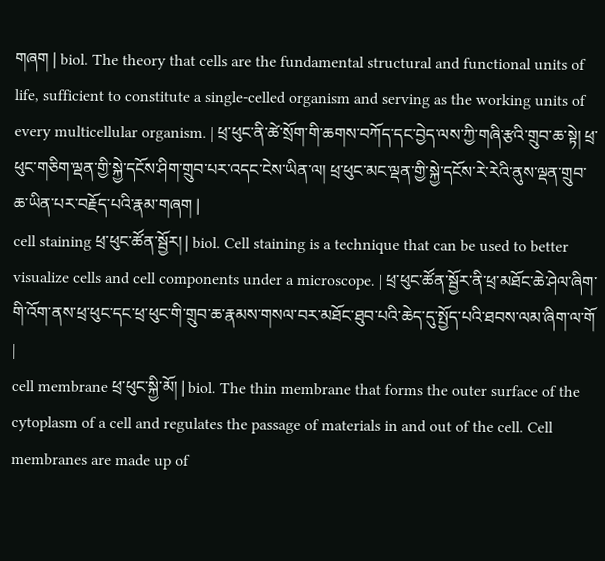གཞག | biol. The theory that cells are the fundamental structural and functional units of life, sufficient to constitute a single-celled organism and serving as the working units of every multicellular organism. | ཕྲ་ཕུང་ནི་ཚེ་སྲོག་གི་ཆགས་བཀོད་དང་བྱེད་ལས་ཀྱི་གཞི་རྩའི་གྲུབ་ཆ་སྟེ། ཕྲ་ཕུང་གཅིག་ལྡན་གྱི་སྐྱེ་དངོས་ཤིག་གྲུབ་པར་འདང་ངེས་ཡིན་ལ། ཕྲ་ཕུང་མང་ལྡན་གྱི་སྐྱེ་དངོས་རེ་རེའི་ནུས་ལྡན་གྲུབ་ཆ་ཡིན་པར་བརྗོད་པའི་རྣམ་གཞག |
cell staining ཕྲ་ཕུང་ཚོན་སྦྱོར། | biol. Cell staining is a technique that can be used to better visualize cells and cell components under a microscope. | ཕྲ་ཕུང་ཚོན་སྦྱོར་ནི་ཕྲ་མཐོང་ཆེ་ཤེལ་ཞིག་གི་འོག་ནས་ཕྲ་ཕུང་དང་ཕྲ་ཕུང་གི་གྲུབ་ཆ་རྣམས་གསལ་བར་མཐོང་ཐུབ་པའི་ཆེད་དུ་སྤྱོད་པའི་ཐབས་ལམ་ཞིག་ལ་གོ |
cell membrane ཕྲ་ཕུང་སྐྱི་མོ། | biol. The thin membrane that forms the outer surface of the cytoplasm of a cell and regulates the passage of materials in and out of the cell. Cell membranes are made up of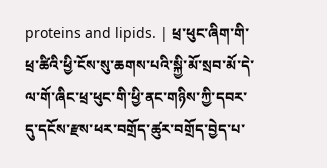proteins and lipids. | ཕྲ་ཕུང་ཞིག་གི་ཕྲ་ཚིའི་ཕྱི་ངོས་སུ་ཆགས་པའི་སྐྱི་མོ་སྲབ་མོ་དེ་ལ་གོ་ཞིང་ཕྲ་ཕུང་གི་ཕྱི་ནང་གཉིས་ཀྱི་དབར་དུ་དངོས་རྫས་ཕར་བགྲོད་ཚུར་བགྲོད་བྱེད་པ་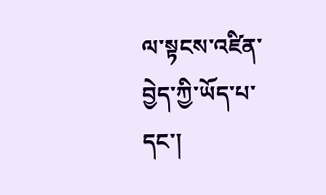ལ་སྟངས་འཛིན་བྱེད་ཀྱི་ཡོད་པ་དང་།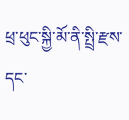ཕྲ་ཕུང་སྐྱི་མོ་ནི་སྤྲི་རྫས་དང་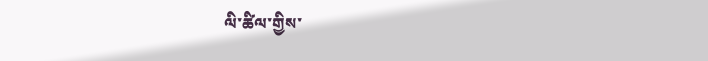ལི་ཚིལ་གྱིས་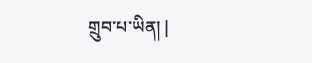གྲུབ་པ་ཡིན། |